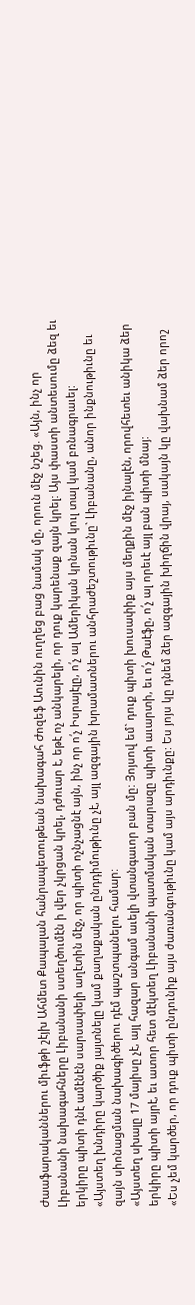Ժաաֆարականներու միւֆթի շէյխ Ահմետ Քապալան հանրապետութեան նախագահ Ժոզեֆ Աունին ուղղեց բաց նամակ մը, որուն մէջ նշեց. «Այն, ինչ որ Լիբանանի նախագահները Լիբանանի ստեղծումէն ի վեր չկրցան կրել, դժուար է, եթէ ոչ անկարելի, որ դուք կարենաք զայն կրել: Այս փաստի անտեսումը ձեզ եւ երկիրը պիտի դնէ ամէնէն սարսափելի աղէտին մէջ, որ պիտի ոչնչացնէ այն, ինչ որ ո՛չ Իսրայէլը, ո՛չ ալ Ամերիկան կրնան կուլ տալ կամ բռնագրաւել:
«Այստեղ խնդիրը կարծիք յայտնելը կամ քաղաքական ընդդիմութիւնը չէ, այլ ազգային խրամատներու անհրաժեշտութիւնը` Լիբանանը, անոր ինքնութիւնը եւ զայն սիոնացման նախագիծերու դէմ պաշտպանելու համար:
«Այստեղ սխալը 17 մայիսը չէ, այլ հազար անգամ աւելի վտանգաւոր բան մը: Յոյսով եմ` դուք պիտի խուսափիք այս մեղքին մէջ իյնալէն, որովհետեւ անիկա ձեր երկիրը պիտի այրէ, եւ ատոր հետ մէկտեղ Լիբանանի պատմական տարազը պիտի աւարտի, եւ ո՛չ Թաէֆը, ո՛չ ալ որեւէ այլ բան պիտի մնայ:
«Ես չեմ կարծեր, որ դուք պիտի ընդունիք այս ժառանգութիւնը կամ այս արդիւնքը: Ես յոյս կը դնեմ ձեր ազգային խիղճին վրայ, սակայն կը վախնամ ձեր որոշ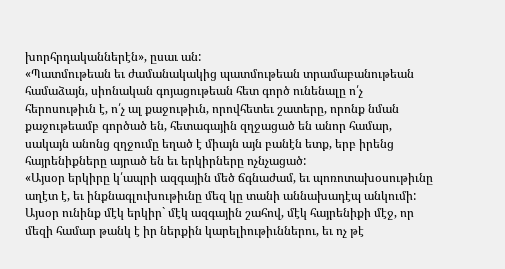խորհրդականներէն», ըսաւ ան:
«Պատմութեան եւ ժամանակակից պատմութեան տրամաբանութեան համաձայն, սիոնական գոյացութեան հետ գործ ունենալը ո՛չ հերոսութիւն է, ո՛չ ալ քաջութիւն, որովհետեւ շատերը, որոնք նման քաջութեամբ գործած են, հետագային զղջացած են անոր համար, սակայն անոնց զղջումը եղած է միայն այն բանէն ետք, երբ իրենց հայրենիքները այրած են եւ երկիրները ոչնչացած:
«Այսօր երկիրը կ՛ապրի ազգային մեծ ճգնաժամ, եւ պոռոտախօսութիւնը աղէտ է, եւ ինքնագլուխութիւնը մեզ կը տանի աննախադէպ անկումի: Այսօր ունինք մէկ երկիր` մէկ ազգային շահով, մէկ հայրենիքի մէջ, որ մեզի համար թանկ է իր ներքին կարելիութիւններու, եւ ոչ թէ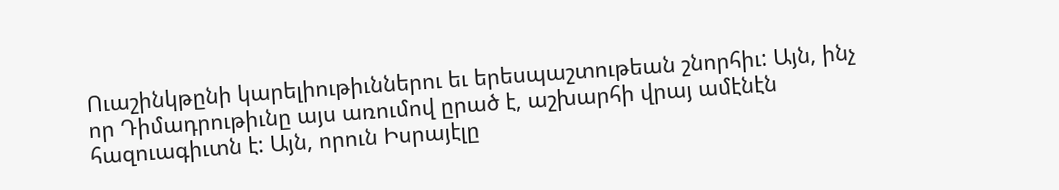Ուաշինկթընի կարելիութիւններու եւ երեսպաշտութեան շնորհիւ: Այն, ինչ որ Դիմադրութիւնը այս առումով ըրած է, աշխարհի վրայ ամէնէն հազուագիւտն է: Այն, որուն Իսրայէլը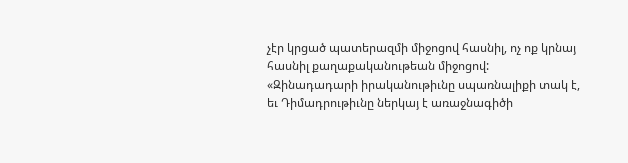չէր կրցած պատերազմի միջոցով հասնիլ, ոչ ոք կրնայ հասնիլ քաղաքականութեան միջոցով:
«Զինադադարի իրականութիւնը սպառնալիքի տակ է, եւ Դիմադրութիւնը ներկայ է առաջնագիծի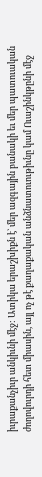իւրաքանչիւր անկիւնի մէջ: Ատիկա երաշխիքն է` մեր ազգային բանակի եւ մեր պատուական ժողովուրդի հետ միասին, այլ ոչ թէ քաղաքական անձնատուութիւնը կամ Ուաշինկթընի մէջ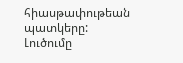հիասթափութեան պատկերը: Լուծումը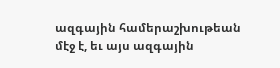ազգային համերաշխութեան մէջ է, եւ այս ազգային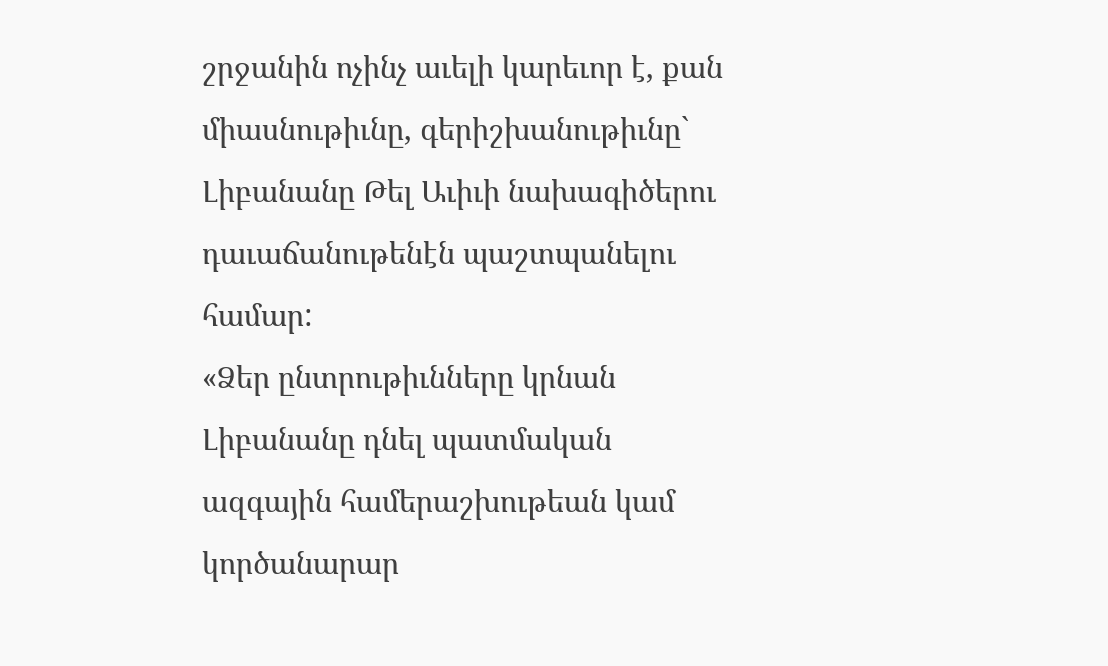շրջանին ոչինչ աւելի կարեւոր է, քան միասնութիւնը, գերիշխանութիւնը` Լիբանանը Թել Աւիւի նախագիծերու դաւաճանութենէն պաշտպանելու համար:
«Ձեր ընտրութիւնները կրնան Լիբանանը դնել պատմական ազգային համերաշխութեան կամ կործանարար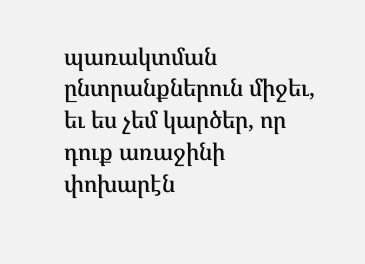պառակտման ընտրանքներուն միջեւ, եւ ես չեմ կարծեր, որ դուք առաջինի փոխարէն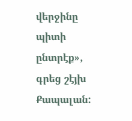վերջինը պիտի ընտրէք», գրեց շէյխ Քապալան: